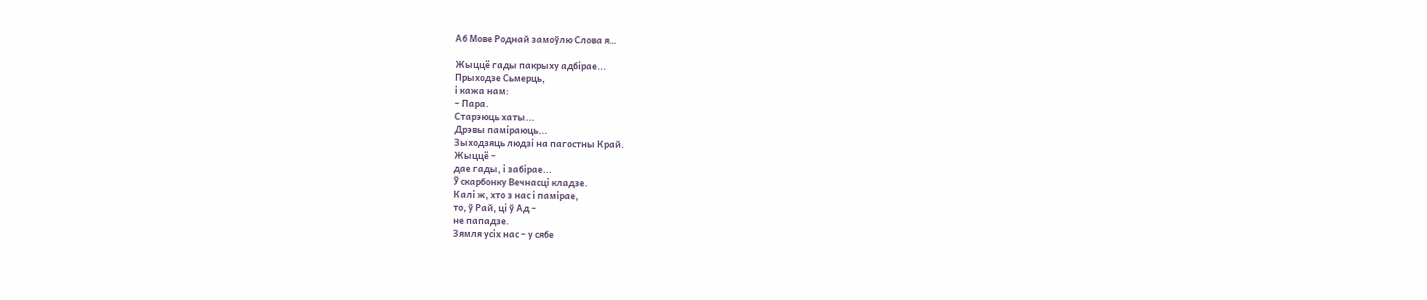Аб Мове Роднай замоўлю Слова я…

Жыццё гады пакрыху адбірае...
Прыходзе Сьмерць,
і кажа нам:
– Пара.
Старэюць хаты...
Дрэвы паміраюць...
Зыходзяць людзі на пагостны Край.
Жыццё –
дае гады, і забірае...
Ў скарбонку Вечнасці кладзе.
Калі ж, хто з нас і памірае,
то, ў Рай, ці ў Ад –
не пападзе.
Зямля усіх нас – у сябе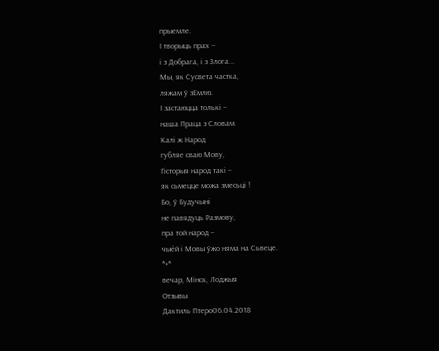прыемле.
І творыць прах –
і з Добрага, і з Злога...
Мы, як Сусвета частка,
ляжам ў зЕмлю.
І застаюцца толькі –
наша Праца з Словам.
Калі ж Народ
губляе сваю Мову,
Гісторыя народ такі –
як сьмецце можа змесьці !
Бо, ў Будучыні
не павядуць Размову,
пра той народ –
чыёй і Мовы ўжо няма на Сьвеце.
*+*
вечар, Мінск, Лоджыя
Отзывы
Дактиль Птеро06.04.2018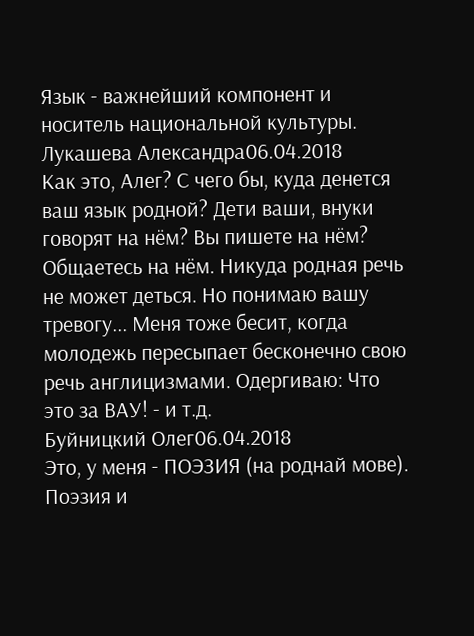Язык - важнейший компонент и носитель национальной культуры.
Лукашева Александра06.04.2018
Как это, Алег? С чего бы, куда денется ваш язык родной? Дети ваши, внуки говорят на нём? Вы пишете на нём? Общаетесь на нём. Никуда родная речь не может деться. Но понимаю вашу тревогу... Меня тоже бесит, когда молодежь пересыпает бесконечно свою речь англицизмами. Одергиваю: Что это за ВАУ! - и т.д.
Буйницкий Олег06.04.2018
Это, у меня - ПОЭЗИЯ (на роднай мове).
Поэзия и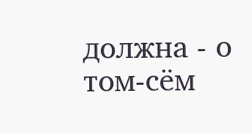должна - о том-сём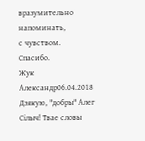вразумительно напоминать,
с чувством.
Спасибо.
Жук Александр06.04.2018
Дзякую, "добры" Алег Сілыч! Твае словы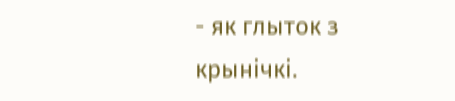- як глыток з крынічкі.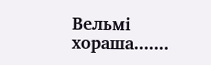Вельмі хораша.......